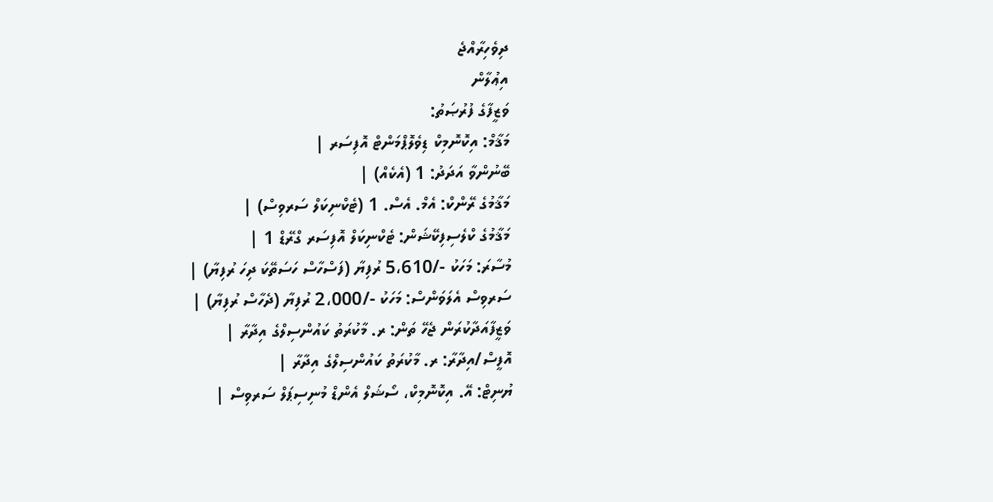ދިވެހިރާއްޖެ
އިޢުލާން
ވަޒީފާގެ ފުރުޞަތު:
މަޤާމް: އިކޮނޮމިކް ޑިވެލޮޕްމަންޓް އޮފިސަރ |
ބޭނުންވާ އަދަދު: 1 (އެކެއް) |
މަޤާމުގެ ރޭންކް: އެމް. އެސް. 1 (ޓެކްނިކަލް ސަރވިސް) |
މަޤާމުގެ ކްލެސިފިކޭޝަން: ޓެކްނިކަލް އޮފިސަރ ގްރޭޑް 1 |
މުސާރަ: މަހަކު -/5،610 ރުފިޔާ (ފަސްހާސް ހަސަތޭކަ ދިހަ ރުފިޔާ) |
ސަރވިސް އެލަވަންސް: މަހަކު -/2،000 ރުފިޔާ (ދެހާސް ރުފިޔާ) |
ވަޒީފާއަދާކުރަން ޖެހޭ ތަން: ރ. މާކުރަތު ކައުންސިލްގެ އިދާރާ |
އޮފީސް/އިދާރާ: ރ. މާކުރަތު ކައުންސިލްގެ އިދާރާ |
ޔުނިޓް: އޭ. އިކޮނޮމިކް، ސޯޝަލް އެންޑް މުނިސިޕަލް ސަރވިސް |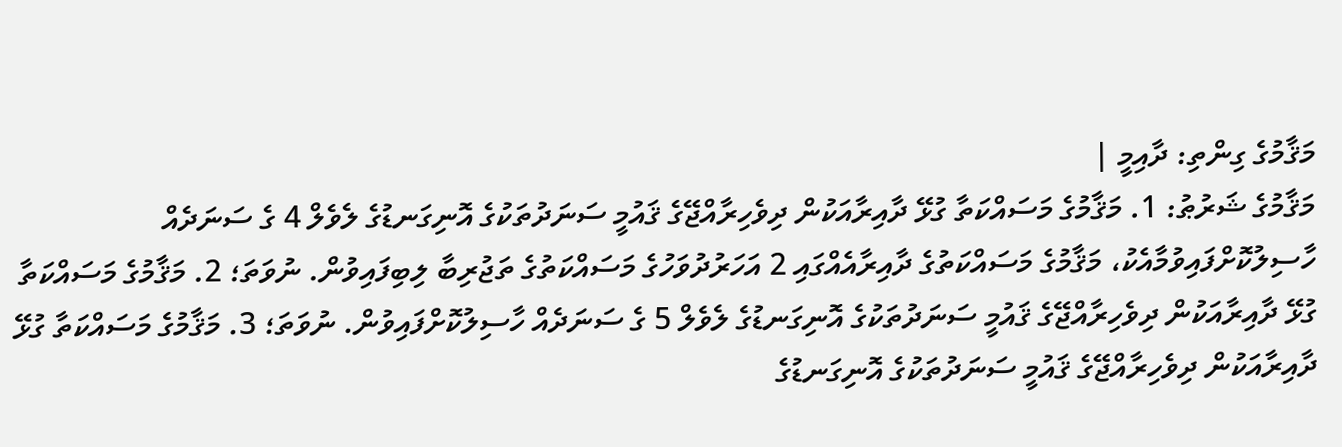މަޤާމުގެ ގިންތި: ދާއިމީ |
މަޤާމުގެ ޝަރުޠު: 1. މަޤާމުގެ މަސައްކަތާ ގުޅޭ ދާއިރާއަކުން ދިވެހިރާއްޖޭގެ ޤައުމީ ސަނަދުތަކުގެ އޮނިގަނޑުގެ ލެވެލް 4 ގެ ސަނަދެއް ހާސިލުކޮށްފައިވުމާއެކު، މަޤާމުގެ މަސައްކަތުގެ ދާއިރާއެއްގައި 2 އަހަރުދުވަހުގެ މަސައްކަތުގެ ތަޖުރިބާ ލިބިފައިވުން. ނުވަތަ؛ 2. މަޤާމުގެ މަސައްކަތާ ގުޅޭ ދާއިރާއަކުން ދިވެހިރާއްޖޭގެ ޤައުމީ ސަނަދުތަކުގެ އޮނިގަނޑުގެ ލެވެލް 5 ގެ ސަނަދެއް ހާސިލުކޮށްފައިވުން. ނުވަތަ؛ 3. މަޤާމުގެ މަސައްކަތާ ގުޅޭ ދާއިރާއަކުން ދިވެހިރާއްޖޭގެ ޤައުމީ ސަނަދުތަކުގެ އޮނިގަނޑުގެ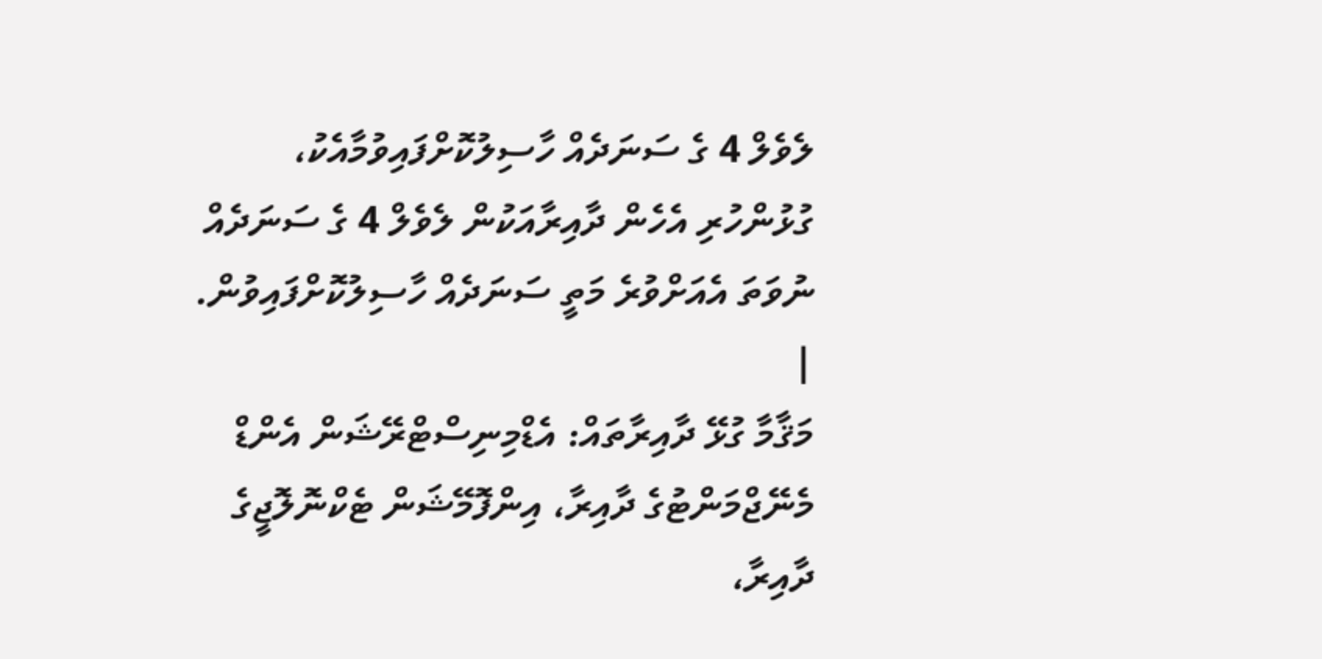ލެވެލް 4 ގެ ސަނަދެއް ހާސިލުކޮށްފައިވުމާއެކު، ގުޅުންހުރި އެހެން ދާއިރާއަކުން ލެވެލް 4 ގެ ސަނަދެއް ނުވަތަ އެއަށްވުރެ މަތީ ސަނަދެއް ހާސިލުކޮށްފައިވުން. |
މަޤާމާ ގުޅޭ ދާއިރާތައް: އެޑްމިނިސްޓްރޭޝަން އެންޑް މެނޭޖްމަންޓުގެ ދާއިރާ، އިންފޮމޭޝަން ޓެކްނޮލޮޖީގެ ދާއިރާ،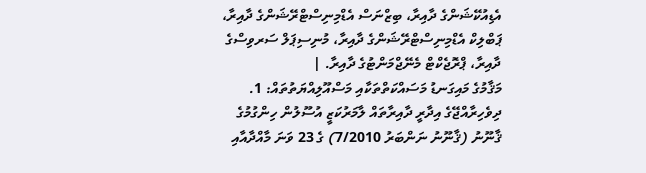އެޑިއުކޭޝަންގެ ދާއިރާ، ބިޒްނަސް އެޑްމިނިސްޓްރޭޝަންގެ ދާއިރާ، ޕަބްލިކް އެޑްމިނިސްޓްރޭޝަންގެ ދާއިރާ، މުނިސިޕަލް ސަރވިސްގެ ދާއިރާ، ޕްރޮޖެކްޓް މެނޭޖްމަންޓުގެ ދާއިރާ. |
މަޤާމުގެ މައިގަނޑު މަސައްކަތްތަކާއި މަސްއޫލިއްޔަތުތައް: 1. ދިވެހިރާއްޖޭގެ އިދާރީ ދާއިރާތައް ލާމަރުކަޒީ އުސޫލުން ހިންގުމުގެ ޤާނޫނު (ޤާނޫނު ނަންބަރު 7/2010) ގެ 23 ވަނަ މާއްދާއާއި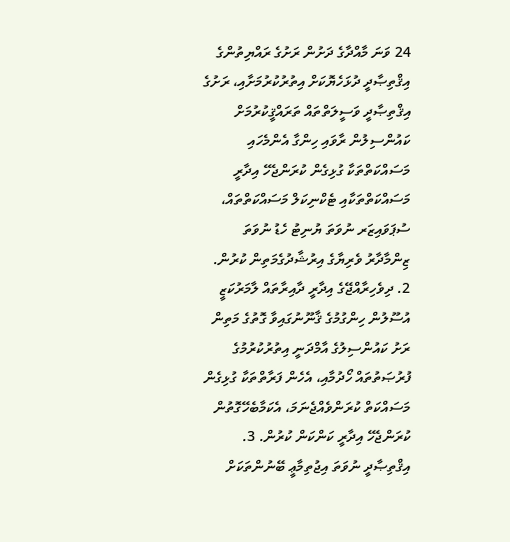24 ވަނަ މާއްދާގެ ދަށުން ރަށުގެ ރައްޔިތުންގެ އިޤްތިޞާދީ ދުޅަހެޔޮކަށް އިތުރުކުރުމަށާއި، ރަށުގެ އިޤްތިޞާދީ ވަސީލަތްތައް ތަރައްޤީކުރުމަށް ކައުންސިލުން ރާވައި ހިންގާ އެންމެހައި މަސައްކަތްތަކާ ގުޅިގެން ކުރަންޖެހޭ އިދާރީ މަސައްކަތްތަކާއި ޓެކްނިކަލް މަސައްކަތްތައް، ސުޕަވައިޒަރ ނުވަތަ ޔުނިޓު ހެޑު ނުވަތަ ޒިންމާދާރު ވެރިޔާގެ އިރުޝާދުގެމަތިން ކުރުން. 2. ދިވެހިރާއްޖޭގެ އިދާރީ ދާއިރާތައް ލާމަރުކަޒީ އުސޫލުން ހިންގުމުގެ ޤާނޫނުގައިވާ ގޮތުގެ މަތިން ރަށު ކައުންސިލުގެ އާމްދަނީ އިތުރުކުރުމުގެ ފުރުޞަތުތައް ހޯދުމާއި، އެހެން ފަރާތްތަކާ ގުޅިގެން މަސައްކަތް ކުރަންވެއްޖެނަމަ، އެކަމާބެހޭގޮތުން ކުރަންޖެހޭ އިދާރީ ކަންކަން ކުރުން. 3. އިޤްތިޞާދީ ނުވަތަ އިޖުތިމާޢީ ބޭނުންތަކަށް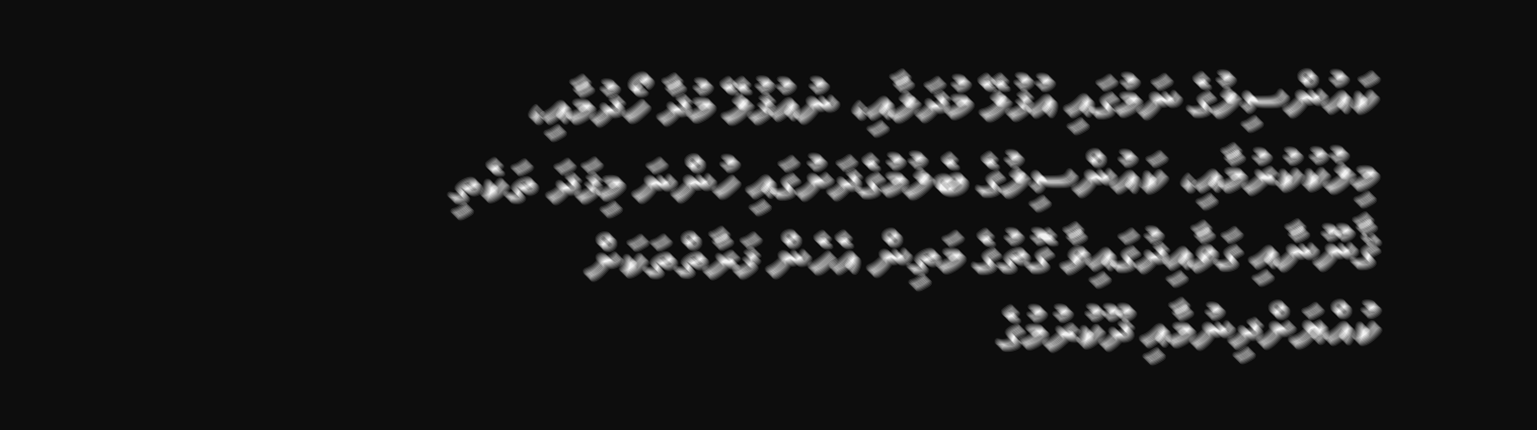ކައުންސިލުގެ ނަމުގައި އުފުލޭ މުދަލާއި، ނުއުފުލޭ މުދާ ހޯދުމާއި، މިލުކުކުރުމާއި، ކައުންސިލުގެ ބެލުމުގެދަށުގައި ހުންނަ މިފަދަ ތަކެތި ޤާނޫނާއި ގަވާއިދުގައިވާ ގޮތުގެ މަތިން އެހެން ފަރާތްތަކަށް ކުއްޔަށްދިނުމާއި ދޫކުރުމުގެ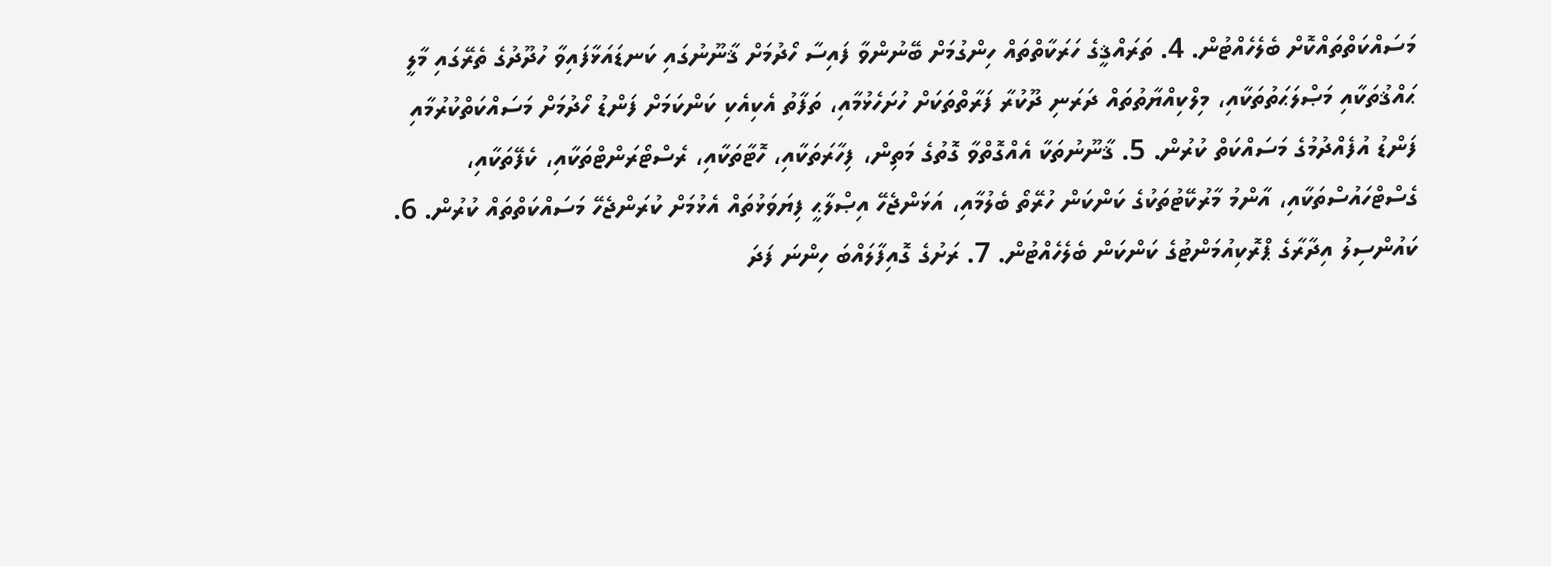މަސައްކަތްތައްކޮށް ބެލެހެއްޓުން. 4. ތަރައްޤީގެ ހަރަކާތްތައް ހިންގުމަށް ބޭނުންވާ ފައިސާ ހޯދުމަށް ޤާނޫނުގައި ކަނޑައަޅާފައިވާ ހުދޫދުގެ ތެރޭގައި މާލީ ޙައްޤުތަކާއި މަޞްލަޙަތުތަކާއި، މިލްކިއްޔާތުތައް ދަރަނި ދޫކުރާ ފަރާތްތަކަށް ހުށަހެޅުމާއި، ތަފާތު އެކިއެކި ކަންކަމަށް ފަންޑު ހޯދުމަށް މަސައްކަތްކުރުމާއި ފަންޑު އުފެއްދުމުގެ މަސައްކަތް ކުރުން. 5. ޤާނޫނުތަކާ އެއްގޮތްވާ ގޮތުގެ މަތިން، ފިހާރަތަކާއި، ހޮޓާތަކާއި، ރެސްޓޯރަންޓްތަކާއި، ކެފޭތަކާއި، ގެސްޓްހައުސްތަކާއި، އާންމު މާރުކޭޓުތަކުގެ ކަންކަން ހުރޭތޯ ބެލުމާއި، އަޅަންޖެހޭ އިޞްލާޙީ ފިޔަވަޅުތައް އެޅުމަށް ކުރަންޖެހޭ މަސައްކަތްތައް ކުރުން. 6. ކައުންސިލު އިދާރާގެ ޕްރޮކިއުމަންޓުގެ ކަންކަން ބެލެހެއްޓުން. 7. ރަށުގެ ގޮއިފާލައްބަ ހިންނަ ފަދަ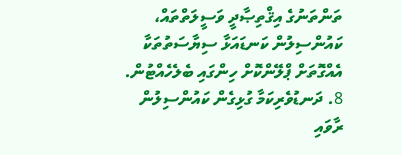ތަންތަނުގެ އިޤްތިޞާދީ ވަސީލަތްތައް، ކައުންސިލުން ކަނޑައަޅާ ސިޔާސަތުތަކާ އެއްގޮތަށް ޕްލޭންކޮށް ހިންގައި ބެލެހެއްޓުން. 8. ދަނޑުވެރިކަމާ ގުޅިގެން ކައުންސިލުން ރާވައި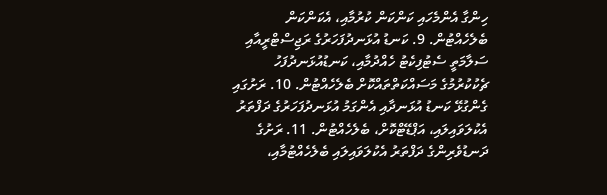ހިންގާ އެންމެހައި ކަންކަން ކުރުމާއި، އެކަންކަން ބެލެހެއްޓުން. 9. ކަނޑު އުޅަނދުފަހަރުގެ ރަޖިސްޓްރީއާއި ސަލާމަތީ ސެޓުފިކެޓު ހެއްދުމާއި، ކަނޑުއުޅަނދުފަހު ޗެކުކުރުމުގެ މަސައްކަތްތައްކޮށް ބެލެހެއްޓުން. 10. ރަށުގައި ގެންގުޅޭ ކަނޑު އުޅަނދާއި އެންގަމު އުޅަނދުފަހަރުގެ ދަފްތަރު އެކުލަވައިލައި، އަޕްޑޭޓްކޮށް، ބެލެހެއްޓުން. 11. ރަށުގެ ދަނޑުވެރިންގެ ދަފްތަރު އެކުލަވައިލައި ބެލެހެއްޓުމާއި،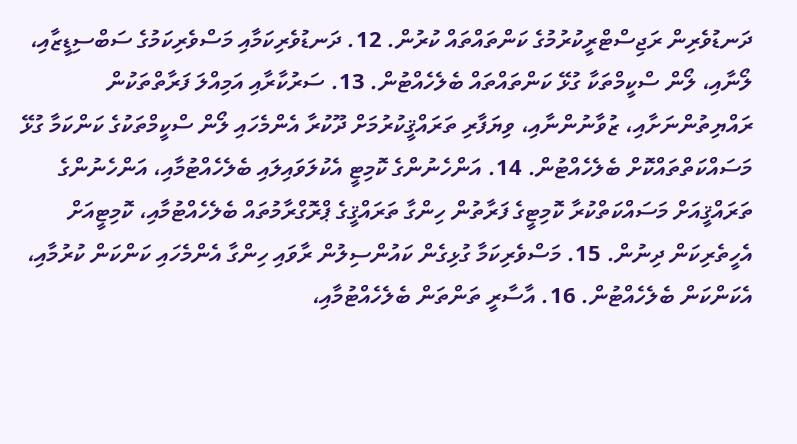ދަނޑުވެރިން ރަޖިސްޓްރީކުރުމުގެ ކަންތައްތައް ކުރުން. 12. ދަނޑުވެރިކަމާއި މަސްވެރިކަމުގެ ސަބްސިޑީޒާއި، ލޯނާއި، ލޯން ސްކީމްތަކާ ގުޅޭ ކަންތައްތައް ބެލެހެއްޓުން. 13. ސަރުކާރާއި އަމިއްލަ ފަރާތްތަކުން ރައްޔިތުންނަށާއި، ޒުވާނުންނާއި، ވިޔަފާރި ތަރައްޤީކުރުމަށް ދޫކުރާ އެންމެހައި ލޯން ސްކީމްތަކުގެ ކަންކަމާ ގުޅޭ މަސައްކަތްތައްކޮށް ބެލެހެއްޓުން. 14. އަންހެނުންގެ ކޮމިޓީ އެކުލަވައިލައި ބެލެހެއްޓުމާއި، އަންހެނުންގެ ތަރައްޤީއަށް މަސައްކަތްކުރާ ކޮމިޓީގެ ފަރާތުން ހިންގާ ތަރައްޤީގެ ޕްރޮގްރާމުތައް ބެލެހެއްޓުމާއި، ކޮމިޓީއަށް އެހީތެރިކަން ދިނުން. 15. މަސްވެރިކަމާ ގުޅިގެން ކައުންސިލުން ރާވައި ހިންގާ އެންމެހައި ކަންކަން ކުރުމާއި، އެކަންކަން ބެލެހެއްޓުން. 16. އާސާރީ ތަންތަން ބެލެހެއްޓުމާއި،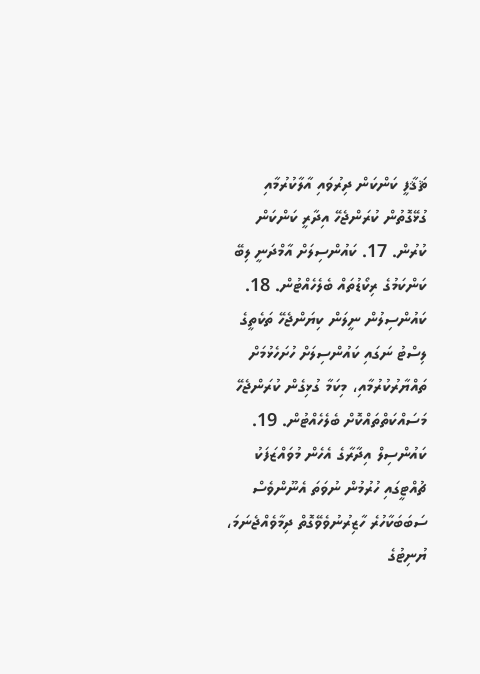ޘަޤާފީ ކަންކަން ދިރުވައި އާލާކުރުމާއި ގުޅޭގޮތުން ކުރަންޖެހޭ އިދާރީ ކަންކަން ކުރުން. 17. ކައުންސިލަށް އާމްދަނީ ލިބޭ ކަންކަމުގެ ރިކޯޑުތައް ބެލެހެއްޓުން. 18. ކައުންސިލުން ނީލަން ކިޔަންޖެހޭ ތަކެތީގެ ލިސްޓު ނަގައި ކައުންސިލަށް ހުށަހެޅުމަށް ތައްޔާރުކުރުމާއި، މިކަމާ ގުޅިގެން ކުރަންޖެހޭ މަސައްކަތްތައްކޮށް ބެލެހެއްޓުން. 19. ކައުންސިލް އިދާރާގެ އެހެން މުވައްޒަފަކު ޗުއްޓީގައި ހުރުމުން ނުވަތަ އެނޫންވެސް ސަބަބަކާހުރެ ހާޒިރުނުވެވޭގޮތް ދިމާވެއްޖެނަމަ، ޔުނިޓުގެ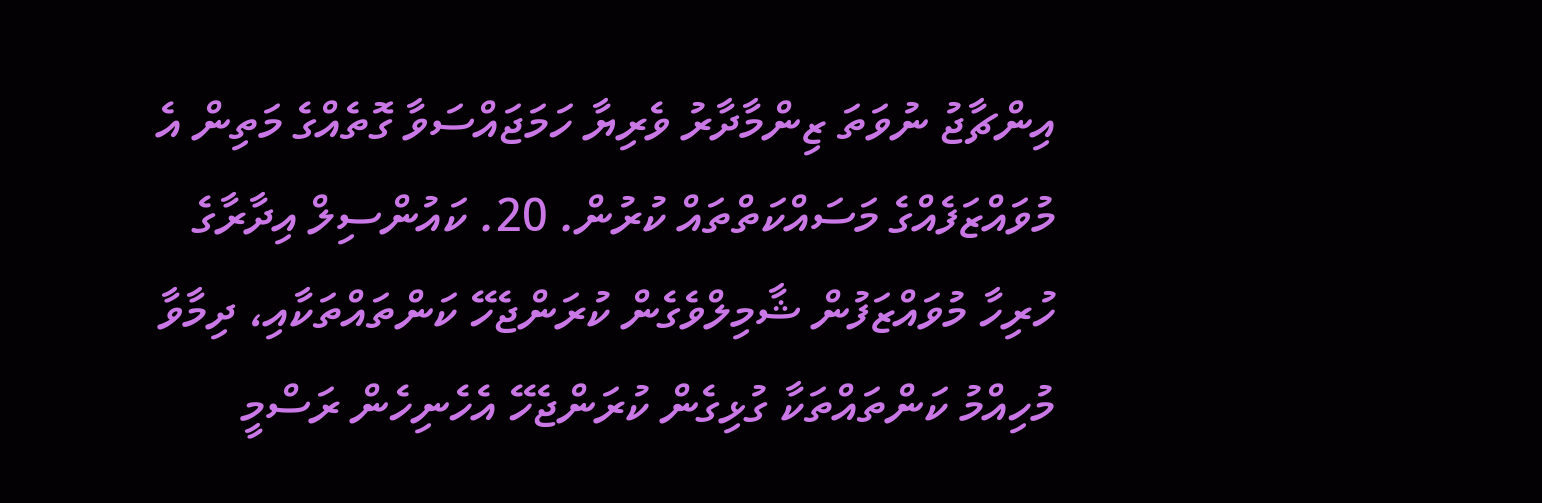އިންޗާޖު ނުވަތަ ޒިންމާދާރު ވެރިޔާ ހަމަޖައްސަވާ ގޮތެއްގެ މަތިން އެ މުވައްޒަފެއްގެ މަސައްކަތްތައް ކުރުން. 20. ކައުންސިލް އިދާރާގެ ހުރިހާ މުވައްޒަފުން ޝާމިލްވެގެން ކުރަންޖެހޭ ކަންތައްތަކާއި، ދިމާވާ މުހިއްމު ކަންތައްތަކާ ގުޅިގެން ކުރަންޖެހޭ އެހެނިހެން ރަސްމީ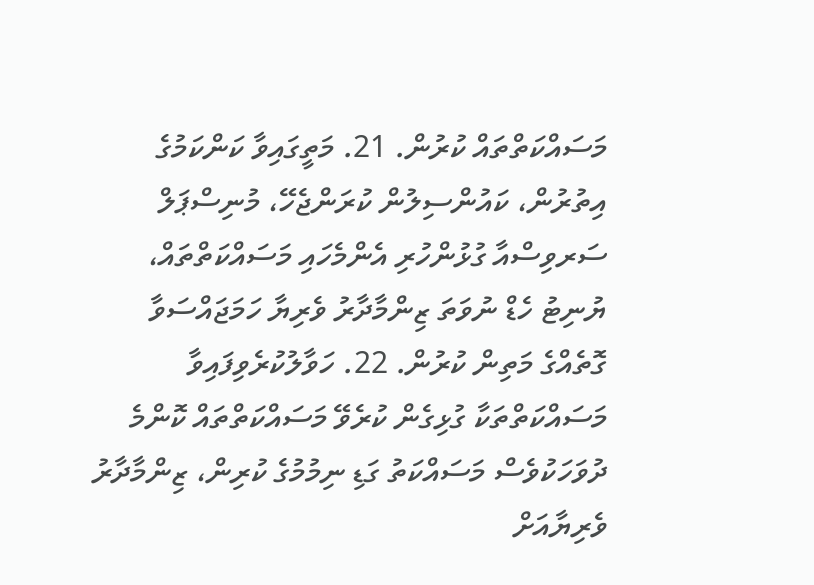މަސައްކަތްތައް ކުރުން. 21. މަތީގައިވާ ކަންކަމުގެ އިތުރުން، ކައުންސިލުން ކުރަންޖެހޭ، މުނިސްޕަލް ސަރވިސްއާ ގުޅުންހުރި އެންމެހައި މަސައްކަތްތައް، ޔުނިޓު ހެޑް ނުވަތަ ޒިންމާދާރު ވެރިޔާ ހަމަޖައްސަވާ ގޮތެއްގެ މަތިން ކުރުން. 22. ހަވާލުކުރެވިފައިވާ މަސައްކަތްތަކާ ގުޅިގެން ކުރެވޭ މަސައްކަތްތައް ކޮންމެ ދުވަހަކުވެސް މަސައްކަތު ގަޑި ނިމުމުގެ ކުރިން، ޒިންމާދާރު ވެރިޔާއަށް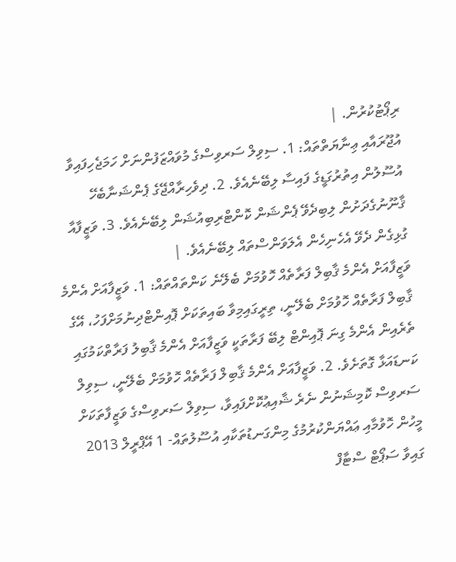ރިޕޯޓުކުރުން. |
އުޖޫރައާއި ޢިނާޔަތްތައް: 1. ސިވިލް ސަރވިސްގެ މުވައްޒަފުންނަށް ހަމަޖެހިފައިވާ އުސޫލުން އިތުރުގަޑީގެ ފައިސާ ލިބޭނެއެވެ. 2. ދިވެހިރާއްޖޭގެ ޕެންޝަނާބެހޭ ޤާނޫނުގެދަށުން ލިބިދެވޭ ޕެންޝަން ކޮންޓްރިބިއުޝަން ލިބޭނެއެވެ. 3. ވަޒީފާއާ ގުޅިގެން ދެވޭ އެހެނިހެން އެލަވަންސްތައް ލިބޭނެއެވެ. |
ވަޒީފާއަށް އެންމެ ޤާބިލް ފަރާތެއް ހޮވުމަށް ބެލޭނެ ކަންތައްތައް: 1. ވަޒީފާއަށް އެންމެ ޤާބިލް ފަރާތެއް ހޮވުމަށް ބެލޭނީ، ތިރީގައިމިވާ ބައިތަކަށް ޕޮއިންޓްދިނުމަށްފަހު، އޭގެ ތެރެއިން އެންމެ ގިނަ ޕޮއިންޓް ލިބޭ ފަރާތަކީ ވަޒީފާއަށް އެންމެ ޤާބިލު ފަރާތްކަމުގައި ކަނޑައަޅާ ގޮތަށެވެ. 2. ވަޒީފާއަށް އެންމެ ޤާބިލް ފަރާތެއް ހޮވުމަށް ބެލޭނީ، ސިވިލް ސަރވިސް ކޮމިޝަނުން ނެރެ ޝާއިޢުކޮށްފައިވާ، ސިވިލް ސަރވިސްގެ ވަޒީފާތަކަށް މީހުން ހޮވުމާއި ޢައްޔަންކުރުމުގެ މިންގަނޑުތަކާއި އުސޫލުތައް- 1 އޭޕްރީލް 2013 ގައިވާ ސަޕޯޓް ސްޓާފް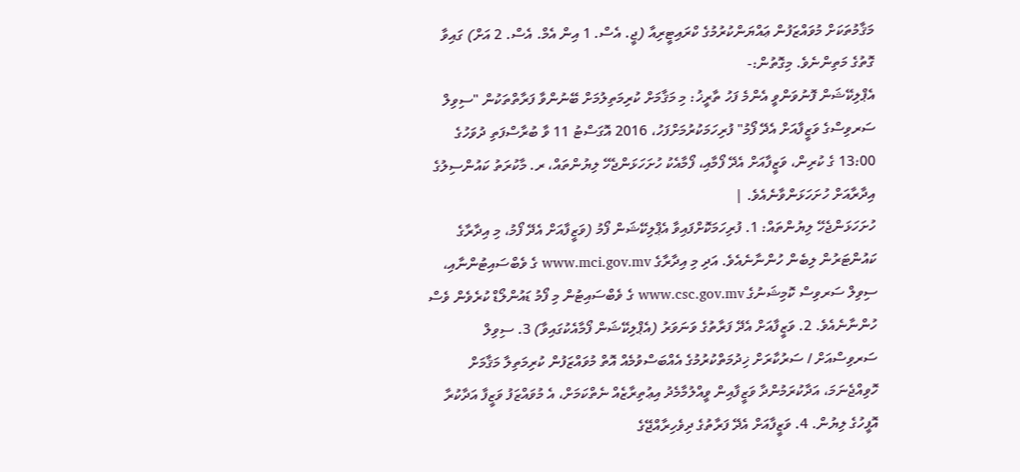މަޤާމުތަކަށް މުވައްޒަފުން ޢައްޔަންކުރުމުގެ ކްރައިޓީރިއާ (ޖީ. އެސް. 1 އިން އެމް. އެސް. 2 އަށް) ގައިވާ ގޮތުގެ މަތިންނެވެ. މިގޮތުން:-
އެޕްލިކޭޝަން ފޮނުވަންވީ އެންމެ ފަހު ތާރީޚު: މި މަޤާމަށް ކުރިމަތިލުމަށް ބޭނުންވާ ފަރާތްތަކުން "ސިވިލް ސަރވިސްގެ ވަޒީފާއަށް އެދޭ ފޯމު" ފުރިހަމަކުރުމަށްފަހު، 2016 އޮގަސްޓު 11 ވާ ބުރާސްފަތި ދުވަހުގެ 13:00 ގެ ކުރިން، ވަޒީފާއަށް އެދޭ ފޯމާއި، ފޯމާއެކު ހުށަހަޅަންޖެހޭ ލިޔުންތައް، ރ. މާކުރަތު ކައުންސިލުގެ އިދާރާއަށް ހުށަހަޅަންވާނެއެވެ. |
ހުށަހަޅަންޖެހޭ ލިޔުންތައް: 1. ފުރިހަމަކޮށްފައިވާ އެޕްލިކޭޝަން ފޯމު (ވަޒީފާއަށް އެދޭ ފޯމު، މި އިދާރާގެ ކައުންޓަރުން ލިބެން ހުންނާނެއެވެ. އަދި މި އިދާރާގެ www.mci.gov.mv ގެ ވެބްސައިޓުންނާއި، ސިވިލް ސަރވިސް ކޮމިޝަނުގެ www.csc.gov.mv ގެ ވެބްސައިޓުން މި ފޯމު ޑައުންލޯޑް ކުރެވެން ވެސް ހުންނާނެއެވެ. 2. ވަޒީފާއަށް އެދޭ ފަރާތުގެ ވަނަވަރު (އެޕްލިކޭޝަން ފޯމާއެކުގައިވާ) 3. ސިވިލް ސަރވިސްއަށް / ސަރުކާރަށް ޚިދުމަތްކުރުމުގެ އެއްބަސްވުމެއް އޮތް މުވައްޒަފުން ކުރިމަތިލާ މަޤާމަށް ހޮވިއްޖެނަމަ، އަދާކުރަމުންދާ ވަޒީފާއިން ވީއްލުމާމެދު އިޢުތިރާޒެއް ނެތްކަމަށް، އެ މުވައްޒަފު ވަޒީފާ އަދާކުރާ އޮފީހުގެ ލިޔުން. 4. ވަޒީފާއަށް އެދޭ ފަރާތުގެ ދިވެހިރާއްޖޭގެ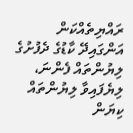ރައްޔިތެއްކަން އަންގައިދޭ ކާޑުގެ ދެފުށުގެ ލިޔުންތައް ފެންނަ، ލިޔެފައިވާ ލިޔުންތައް ކިޔަން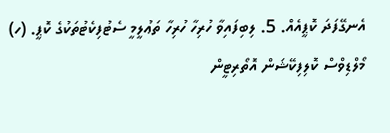އެނގޭފަދަ ކޮޕީއެއް. 5. ލިބިފައިވާ ހުރިހާ ހުރިހާ ތަޢުލީމީ ސެޓުފިކެޓުތަކުގެ ކޮޕީ. (ހ) މޯލްޑިވްސް ކޮލިފިކޭޝަން އޮތޯރިޓީން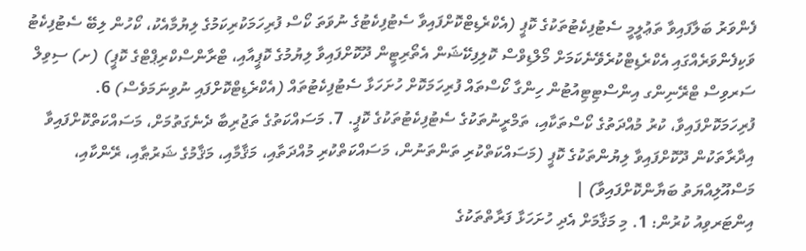ފެންވަރު ބަލާފައިވާ ތަޢުލީމީ ސެޓުފިކެޓުތަކުގެ ކޮޕީ (އެކްރެޑިޓްކޮށްފައިވާ ސެޓުފިކެޓުގެ ނުވަތަ ކޯސް ފުރިހަމަކުރިކަމުގެ ލިޔުމާއެކު، ކޯހުން ލިބޭ ސެޓުފިކެޓު ވަކިފެންވަރެއްގައި އެކްރެޑިޓްކުރެވޭނެކަމަށް މޯލްޑިވްސް ކޮލިފިކޭޝަން އެތޯރިޓީން ދޫކޮށްފައިވާ ލިޔުމުގެ ކޮޕީއާއި، ޓްރާންސްކްރިޕްޓްގެ ކޮޕީ) (ށ) ސިވިލް ސަރވިސް ޓްރޭނިންގ އިންސްޓިޓިއުޓުން ހިންގާ ކޯސްތައް ފުރިހަމަކޮށް ހުށަހަޅާ ސެޓުފިކެޓުތައް (އެކްރެޑިޓްކޮށްފައި ނުވިނަމަވެސް) 6. ފުރިހަމަކޮށްފައިވާ، ކުރު މުއްދަތުގެ ކޯސްތަކާއި، ތަމްރީނުތަކުގެ ސެޓުފިކެޓުތަކުގެ ކޮޕީ. 7. މަސައްކަތުގެ ތަޖުރިބާ ދެނެގަތުމަށް، މަސައްކަތްކޮށްފައިވާ އިދާރާތަކުން ދޫކޮށްފައިވާ ލިޔުންތަކުގެ ކޮޕީ (މަސައްކަތްކުރި ތަންތަނުން، މަސައްކަތްކުރި މުއްދަތާއި، މަޤާމާއި، މަޤާމުގެ ޝަރުޠާއި، ރޭންކާއި، މަސްއޫލިއްޔަތު ބަޔާންކޮށްފައިވާ) |
އިންޓަރވިއު ކުރުން: 1. މި މަޤާމަށް އެދި ހުށަހަޅާ ފަރާތްތަކުގެ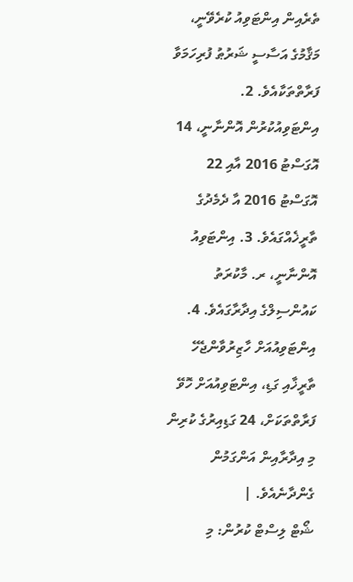ތެރެއިން އިންޓަވިއު ކުރެވޭނީ، މަޤާމުގެ އަސާސީ ޝަރުޠު ފުރިހަމަވާ ފަރާތްތަކާއެވެ. 2. އިންޓަވިއުކުރުން އޮންނާނީ، 14 އޮގަސްޓު 2016 އާއި 22 އޮގަސްޓު 2016 އާ ދެމެދުގެ ތާރީޚެއްގައެވެ. 3. އިންޓަވިއު އޮންނާނީ، ރ. މާކުރަތު ކައުންސިލްގެ އިދާރާގައެވެ. 4. އިންޓަވިއުއަށް ހާޒިރުވާންޖެހޭ ތާރީޚާއި ގަޑި، އިންޓަވިއުއަށް ހޮވޭ ފަރާތްތަކަށް، 24 ގަޑިއިރުގެ ކުރިން މި އިދާރާއިން އަންގަމުން ގެންދާނެއެވެ. |
ޝޯޓް ލިސްޓް ކުރުން: މި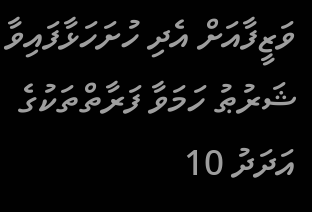ވަޒީފާއަށް އެދި ހުށަހަޅާފައިވާ ޝަރުޠު ހަމަވާ ފަރާތްތަކުގެ އަދަދު 10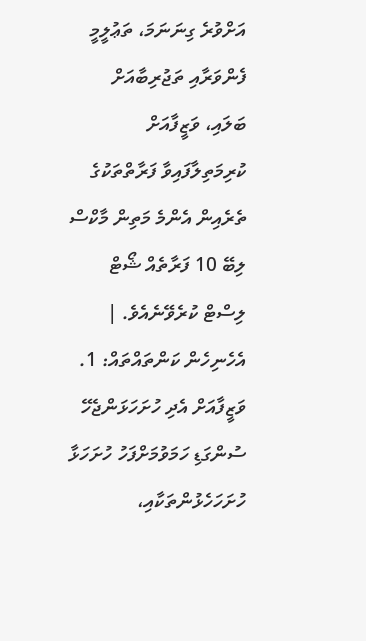އަށްވުރެ ގިނަނަމަ، ތަޢުލީމީ ފެންވަރާއި ތަޖުރިބާއަށް ބަލައި، ވަޒީފާއަށް ކުރިމަތިލާފައިވާ ފަރާތްތަކުގެ ތެރެއިން އެންމެ މަތިން މާކްސް ލިބޭ 10 ފަރާތެއް ޝޯޓް ލިސްޓް ކުރެވޭނެއެވެ. |
އެހެނިހެން ކަންތައްތައް: 1. ވަޒީފާއަށް އެދި ހުށަހަޅަންޖެހޭ ސުންގަޑި ހަމަވުމަށްފަހު ހުށަހަޅާ ހުށަހަހެޅުންތަކާއި،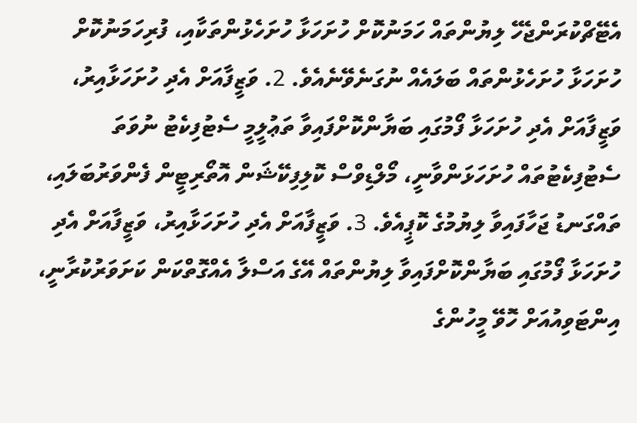އެޓޭޗްކުރަންޖެހޭ ލިޔުންތައް ހަމަނުކޮށް ހުށަހަޅާ ހުށަހެޅުންތަކާއި، ފުރިހަމަނުކޮށް ހުށަހަޅާ ހުށަހެޅުންތައް ބަލައެއް ނުގަނެވޭނެއެވެ. 2. ވަޒީފާއަށް އެދި ހުށަހަޅާއިރު، ވަޒީފާއަށް އެދި ހުށަހަޅާ ފޯމުގައި ބަޔާންކޮށްފައިވާ ތަޢުލީމީ ސެޓުފިކެޓު ނުވަތަ ސެޓުފިކެޓުތައް ހުށަހަޅަންވާނީ، މޯލްޑިވްސް ކޮލިފިކޭޝަން އޮތޯރިޓީން ފެންވަރުބަލައި، ތައްގަނޑު ޖަހާފައިވާ ލިޔުމުގެ ކޮޕީއެވެ. 3. ވަޒީފާއަށް އެދި ހުށަހަޅާއިރު، ވަޒީފާއަށް އެދި ހުށަހަޅާ ފޯމުގައި ބަޔާންކޮށްފައިވާ ލިޔުންތައް އޭގެ އަސްލާ އެއްގޮތްކަން ކަށަވަރުކުރާނީ، އިންޓަވިއުއަށް ހޮވޭ މީހުންގެ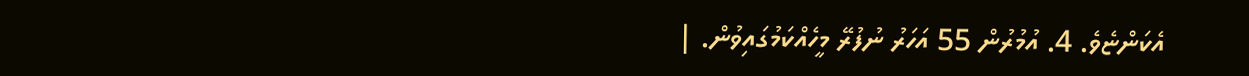އެކަންޏެވެ. 4. އުމުރުން 55 އަހަރު ނުފުރޭ މީހެއްކަމުގައިވުން. |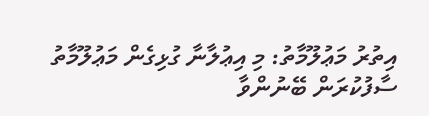އިތުރު މަޢުލޫމާތު: މި އިޢުލާނާ ގުޅިގެން މަޢުލޫމާތު ސާފުކުރަން ބޭނުންވާ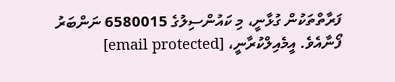ފަރާތްތަކުން ގުޅާނީ، މި ކައުންސިލުގެ 6580015 ނަންބަރު ފޯނާއެވެ. އީމެއިލްކުރާނީ، [email protected]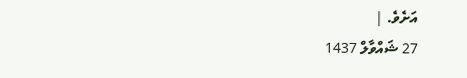އަށެވެ. |
27 ޝައްވާލް 1437